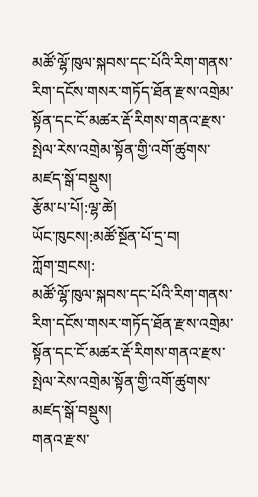མཚོ་ལྷོ་ཁུལ་སྐབས་དང་པོའི་རིག་གནས་རིག་དངོས་གསར་གཏོད་ཐོན་རྫས་འགྲེམ་སྟོན་དང་ངོ་མཚར་རྡོ་རིགས་གནའ་རྫས་སྤེལ་རེས་འགྲེམ་སྟོན་གྱི་འགོ་ཚུགས་མཛད་སྒོ་བསྡུས།
རྩོམ་པ་པོ།:ལྷ་ཚེ།
ཡོང་ཁུངས།:མཚོ་སྔོན་པོ་དྲ་བ།
ཀློག་གྲངས།:
མཚོ་ལྷོ་ཁུལ་སྐབས་དང་པོའི་རིག་གནས་རིག་དངོས་གསར་གཏོད་ཐོན་རྫས་འགྲེམ་སྟོན་དང་ངོ་མཚར་རྡོ་རིགས་གནའ་རྫས་སྤེལ་རེས་འགྲེམ་སྟོན་གྱི་འགོ་ཚུགས་མཛད་སྒོ་བསྡུས།
གནའ་རྫས་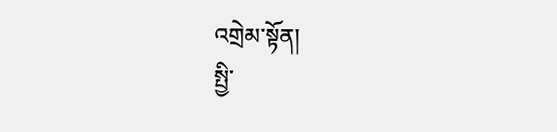འགྲེམ་སྟོན།
སྤྱི་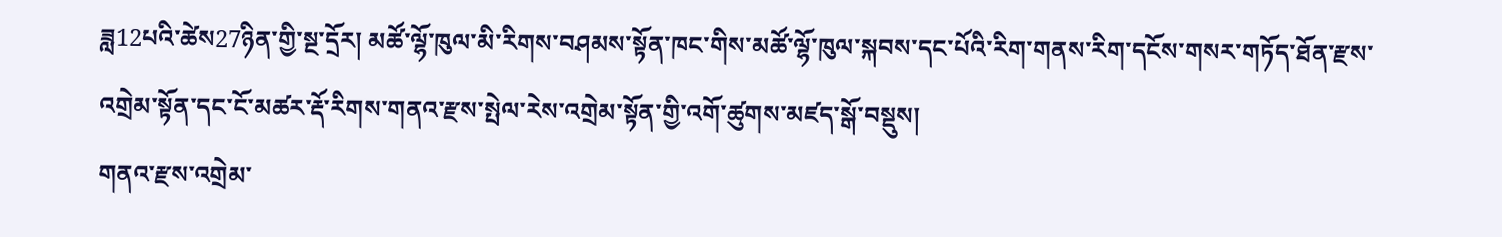ཟླ12པའི་ཚེས27ཉིན་གྱི་སྔ་དྲོར། མཚོ་ལྷོ་ཁུལ་མི་རིགས་བཤམས་སྟོན་ཁང་གིས་མཚོ་ལྷོ་ཁུལ་སྐབས་དང་པོའི་རིག་གནས་རིག་དངོས་གསར་གཏོད་ཐོན་རྫས་འགྲེམ་སྟོན་དང་ངོ་མཚར་རྡོ་རིགས་གནའ་རྫས་སྤེལ་རེས་འགྲེམ་སྟོན་གྱི་འགོ་ཚུགས་མཛད་སྒོ་བསྡུས།
གནའ་རྫས་འགྲེམ་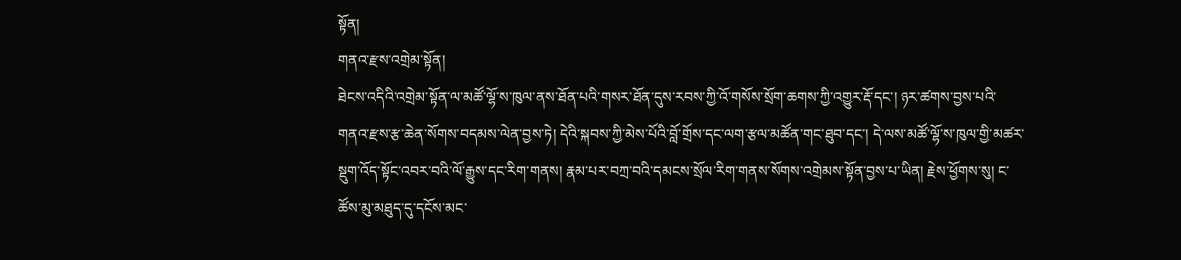སྟོན།
གནའ་རྫས་འགྲེམ་སྟོན།
ཐེངས་འདིའི་འགྲེམ་སྟོན་ལ་མཚོ་ལྷོ་ས་ཁུལ་ནས་ཐོན་པའི་གསར་ཐོན་དུས་རབས་ཀྱི་འོ་གསོས་སྲོག་ཆགས་ཀྱི་འགྱུར་རྡོ་དང་། ཉར་ཚགས་བྱས་པའི་གནའ་རྫས་རྩ་ཆེན་སོགས་བདམས་ལེན་བྱས་ཏེ། དེའི་སྐབས་ཀྱི་མེས་པོའི་བློ་གྲོས་དང་ལག་རྩལ་མཚོན་གང་ཐུབ་དང་། དེ་ལས་མཚོ་ལྷོ་ས་ཁུལ་གྱི་མཚར་སྡུག་འོད་སྟོང་འབར་བའི་ལོ་རྒྱུས་དང་རིག་གནས། རྣམ་པར་བཀྲ་བའི་དམངས་སྲོལ་རིག་གནས་སོགས་འགྲེམས་སྟོན་བྱས་པ་ཡིན། རྗེས་ཕྱོགས་སུ། ང་ཚོས་མུ་མཐུད་དུ་དངོས་མང་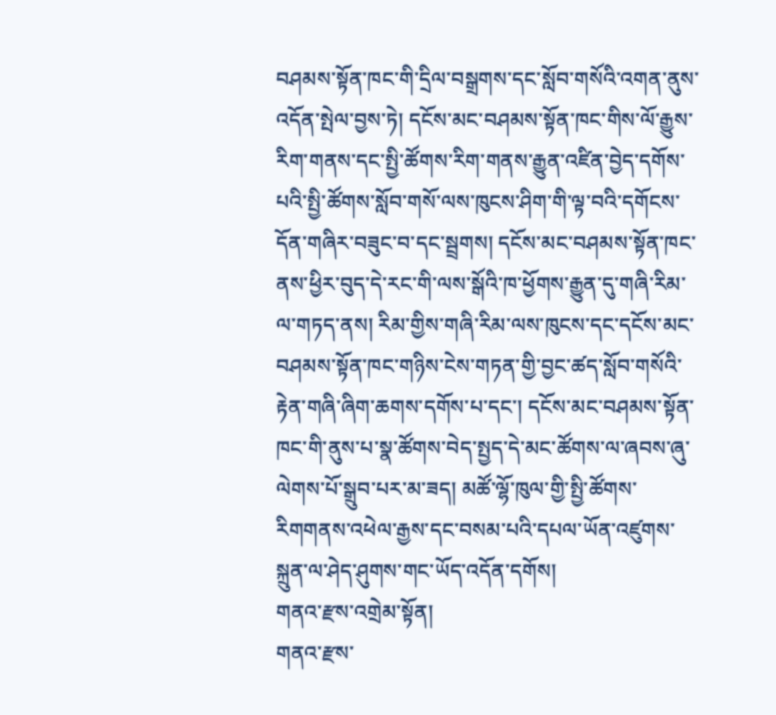བཤམས་སྟོན་ཁང་གི་དྲིལ་བསྒྲགས་དང་སློབ་གསོའི་འགན་ནུས་འདོན་སྤེལ་བྱས་ཏེ། དངོས་མང་བཤམས་སྟོན་ཁང་གིས་ལོ་རྒྱུས་རིག་གནས་དང་སྤྱི་ཚོགས་རིག་གནས་རྒྱུན་འཛིན་བྱེད་དགོས་པའི་སྤྱི་ཚོགས་སློབ་གསོ་ལས་ཁུངས་ཤིག་གི་ལྟ་བའི་དགོངས་དོན་གཞིར་བཟུང་བ་དང་སྦྲགས། དངོས་མང་བཤམས་སྟོན་ཁང་ནས་ཕྱིར་བུད་དེ་རང་གི་ལས་སྒོའི་ཁ་ཕྱོགས་རྒྱུན་དུ་གཞི་རིམ་ལ་གཏད་ནས། རིམ་གྱིས་གཞི་རིམ་ལས་ཁུངས་དང་དངོས་མང་བཤམས་སྟོན་ཁང་གཉིས་ངེས་གཏན་གྱི་བྱང་ཚད་སློབ་གསོའི་རྟེན་གཞི་ཞིག་ཆགས་དགོས་པ་དང་། དངོས་མང་བཤམས་སྟོན་ཁང་གི་ནུས་པ་སྣ་ཚོགས་བེད་སྤྱད་དེ་མང་ཚོགས་ལ་ཞབས་ཞུ་ལེགས་པོ་སྒྲུབ་པར་མ་ཟད། མཚོ་ལྷོ་ཁུལ་གྱི་སྤྱི་ཚོགས་རིགགནས་འཕེལ་རྒྱས་དང་བསམ་པའི་དཔལ་ཡོན་འཛུགས་སྐྲུན་ལ་ཤེད་ཤུགས་གང་ཡོད་འདོན་དགོས།
གནའ་རྫས་འགྲེམ་སྟོན།
གནའ་རྫས་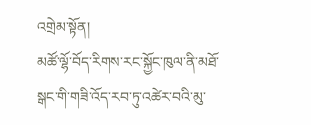འགྲེམ་སྟོན།
མཚོ་ལྷོ་བོད་རིགས་རང་སྐྱོང་ཁུལ་ནི་མཐོ་སྒང་གི་གཟི་འོད་རབ་ཏུ་འཚེར་བའི་མུ་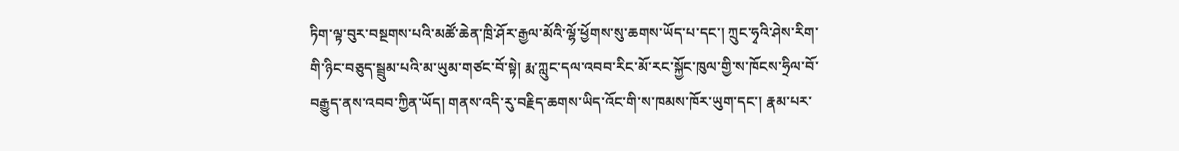ཏིག་ལྟ་བུར་བསྔགས་པའི་མཚོ་ཆེན་ཁྲི་ཤོར་རྒྱལ་མོའི་ལྷོ་ཕྱོགས་སུ་ཆགས་ཡོད་པ་དང་། ཀྲུང་ཧྭའི་ཤེས་རིག་གི་ཉིང་བཅུད་སྦྲུམ་པའི་མ་ཡུམ་གཙང་བོ་སྟེ། རྨ་ཀླུང་དལ་འབབ་རིང་མོ་རང་སྐྱོང་ཁུལ་གྱི་ས་ཁོངས་ཧྲིལ་བོ་བརྒྱུད་ནས་འབབ་ཀྱིན་ཡོད། གནས་འདི་རུ་བརྗིད་ཆགས་ཡིད་འོང་གི་ས་ཁམས་ཁོར་ཡུག་དང་། རྣམ་པར་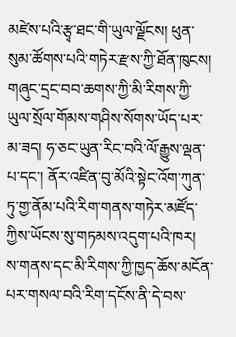མཛེས་པའི་རྩྭ་ཐང་གི་ཡུལ་ལྗོངས། ཕུན་སུམ་ཚོགས་པའི་གཏེར་རྫས་ཀྱི་ཐོན་ཁུངས། གཞུང་དྲང་བབ་ཆགས་ཀྱི་མི་རིགས་ཀྱི་ཡུལ་སྲོལ་གོམས་གཤིས་སོགས་ཡོད་པར་མ་ཟད། ཧ་ཅང་ཡུན་རིང་བའི་ལོ་རྒྱུས་ལྡན་པ་དང་། ནོར་འཛིན་བུ་མོའི་སྟེང་འོག་ཀུན་ཏུ་གྱ་ནོམ་པའི་རིག་གནས་གཏེར་མཛོད་ཀྱིས་ཡོངས་སུ་གཏམས་འདུག་པའི་ཁར། ས་གནས་དང་མི་རིགས་ཀྱི་ཁྱད་ཆོས་མངོན་པར་གསལ་བའི་རིག་དངོས་ནི་དེ་བས་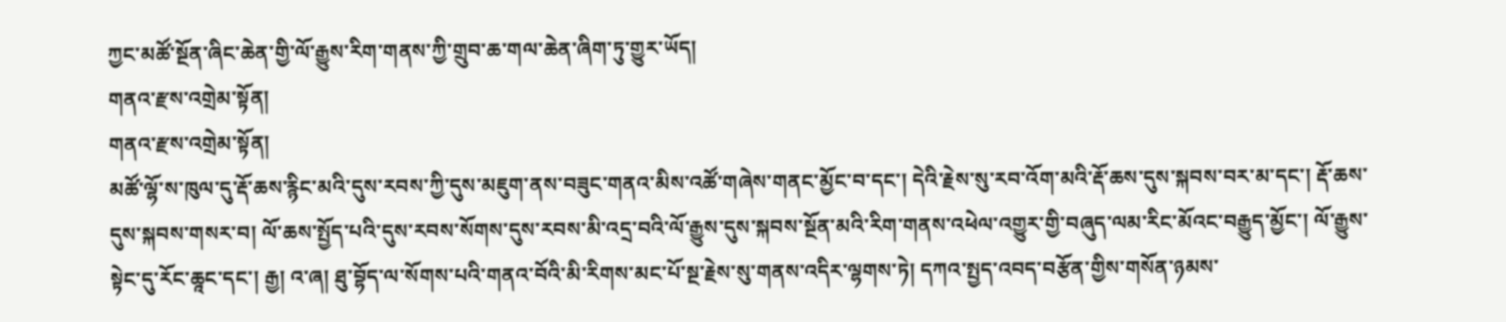ཀྱང་མཚོ་སྔོན་ཞིང་ཆེན་གྱི་ལོ་རྒྱུས་རིག་གནས་ཀྱི་གྲུབ་ཆ་གལ་ཆེན་ཞིག་ཏུ་གྱུར་ཡོད།
གནའ་རྫས་འགྲེམ་སྟོན།
གནའ་རྫས་འགྲེམ་སྟོན།
མཚོ་ལྷོ་ས་ཁུལ་དུ་རྡོ་ཆས་རྙིང་མའི་དུས་རབས་ཀྱི་དུས་མཇུག་ནས་བཟུང་གནའ་མིས་འཚོ་གཞེས་གནང་མྱོང་བ་དང་། དེའི་རྗེས་སུ་རབ་འོག་མའི་རྡོ་ཆས་དུས་སྐབས་བར་མ་དང་། རྡོ་ཆས་དུས་སྐབས་གསར་བ། ལོ་ཆས་སྤྱོད་པའི་དུས་རབས་སོགས་དུས་རབས་མི་འདྲ་བའི་ལོ་རྒྱུས་དུས་སྐབས་སྔོན་མའི་རིག་གནས་འཕེལ་འགྱུར་གྱི་བཞུད་ལམ་རིང་མོའང་བརྒྱུད་མྱོང་། ལོ་རྒྱུས་སྟེང་དུ་རོང་ཆཱང་དང་། རྒྱ། འ་ཞ། ཐུ་བྷོད་ལ་སོགས་པའི་གནའ་བོའི་མི་རིགས་མང་པོ་སྔ་རྗེས་སུ་གནས་འདིར་ལྷགས་ཏེ། དཀའ་སྤྱད་འབད་བརྩོན་གྱིས་གསོན་ཉམས་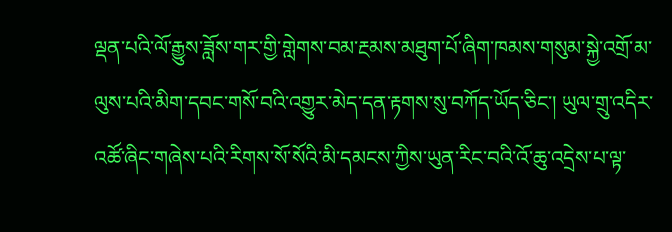ལྡན་པའི་ལོ་རྒྱུས་ཟློས་གར་གྱི་གླེགས་བམ་རྔམས་མཐུག་པོ་ཞིག་ཁམས་གསུམ་སྐྱེ་འགྲོ་མ་ལུས་པའི་མིག་དབང་གསོ་བའི་འགྱུར་མེད་དན་རྟགས་སུ་བཀོད་ཡོད་ཅིང་། ཡུལ་གྲུ་འདིར་འཚོ་ཞིང་གཞེས་པའི་རིགས་སོ་སོའི་མི་དམངས་ཀྱིས་ཡུན་རིང་བའི་འོ་ཆུ་འདྲེས་པ་ལྟ་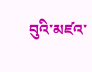བུའི་མཛའ་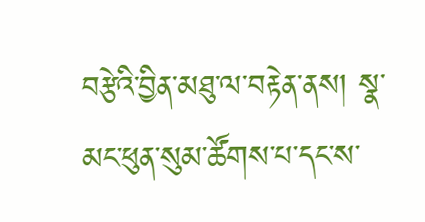བརྩེའི་བྱིན་མཐུ་ལ་བརྟེན་ནས། སྣ་མང་ཕུན་སུམ་ཚོགས་པ་དང་ས་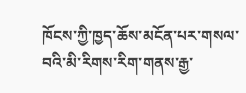ཁོངས་ཀྱི་ཁྱད་ཆོས་མངོན་པར་གསལ་བའི་མི་རིགས་རིག་གནས་རྒྱ་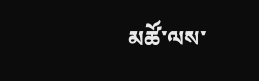མཚོ་ལས་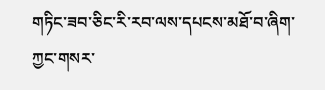གཏིང་ཟབ་ཅིང་རི་རབ་ལས་དཔངས་མཐོ་བ་ཞིག་ཀྱང་གསར་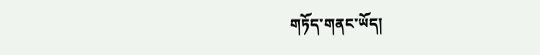གཏོད་གནང་ཡོད།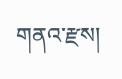གནའ་རྫས།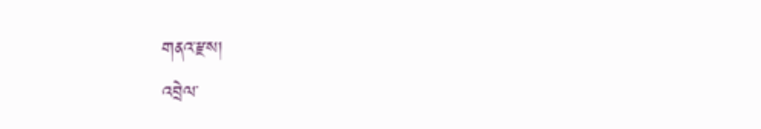གནའ་རྫས།
འབྲེལ་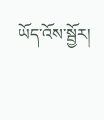ཡོད་འོས་སྦྱོར།